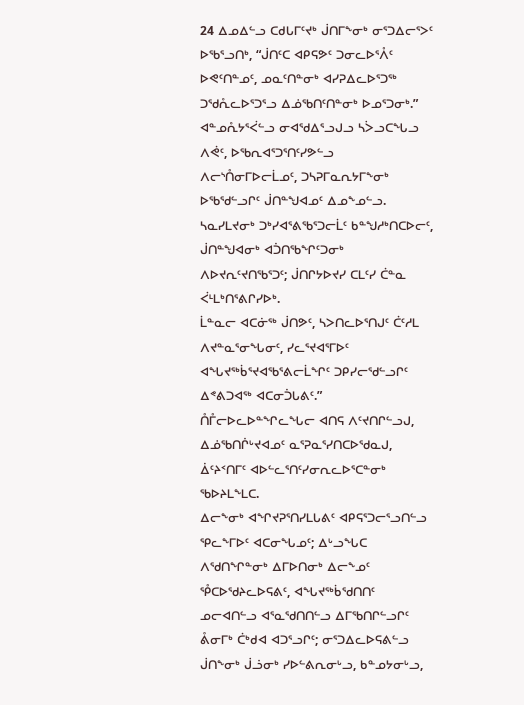24 ᐃᓄᐃᓪᓗ ᑕᑯᒐᒥᑦᔪᒃ ᒎᑎᒥᖕᓂᒃ ᓂᕐᑐᐃᓕᕐᐳᑦ ᐅᖃᕐᓗᑎᒃ, “ᒎᑎᑦᑕ ᐊᑭᕋᕗᑦ ᑐᓂᓚᐅᕐᐰᑦ ᐅᕙᑦᑎᓐᓄᑦ, ᓄᓇᑦᑎᓐᓂᒃ ᐊᓯᕈᐃᓚᐅᕐᑐᖅ ᑐᖁᕅᓚᐅᕐᑐᕐᓗ ᐃᓅᖃᑎᑦᑎᓐᓂᒃ ᐅᓄᕐᑐᓂᒃ.”
ᐊᓐᓄᕅᔭᕐᐹᓪᓗ ᓂᐊᖁᐃᕐᓗᒍᓗ ᓴᐴᓗᑕᖓᓗ ᐱᕚᑦ, ᐅᖃᕆᐊᕐᑐᕐᑎᑦᓯᕗᓪᓗ ᐱᓕᔅᑍᓂᒥᐅᓕᒫᓄᑦ, ᑐᓴᕈᒥᓇᕆᔭᒥᖕᓂᒃ ᐅᖃᖁᓪᓗᒋᑦ ᒎᑎᓐᖑᐊᓄᑦ ᐃᓄᖕᓄᓪᓗ.
ᓴᓇᓯᒪᔪᓂᒃ ᑐᒃᓯᐊᕐᕕᖃᕐᑐᓕᒫᑦ ᑲᓐᖑᓱᒃᑎᑕᐅᓕᑦ, ᒎᑎᓐᖑᐊᓂᒃ ᐊᑑᑎᖃᖏᑦᑐᓂᒃ ᐱᐅᔪᕆᑦᔪᑎᖃᕐᑐᑦ; ᒎᑎᒋᔭᐅᔪᓯ ᑕᒪᑦᓯ ᑖᓐᓇ ᐹᒻᒪᒃᑎᕐᕕᒋᓯᐅᒃ.
ᒫᓐᓇᓕ ᐊᑕᓃᖅ ᒎᑎᕗᑦ, ᓴᐳᑎᓚᐅᕐᑎᒍᑦ ᑖᑦᓱᒪ ᐱᔪᓐᓇᕐᓂᖓᓂᑦ, ᓯᓚᕐᔪᐊᕐᒥᐅᑦ ᐊᖓᔪᖅᑳᕐᔪᐊᖃᕐᕕᓕᒫᖏᑦ ᑐᑭᓯᓕᖁᓪᓗᒋᑦ ᐃᕝᕕᑐᐊᖅ ᐊᑕᓂᑑᒐᕕᑦ.”
ᑍᒤᓕᐅᓚᐅᓐᖏᓚᖓᓕ ᐊᑎᕋ ᐱᑦᔪᑎᒋᓪᓗᒍ, ᐃᓅᖃᑎᒌᒡᔪᐊᓄᑦ ᓇᕐᕈᓇᕐᓯᑎᑕᐅᖁᓇᒍ, ᐄᑦᔨᑉᑎᒥᑦ ᐊᐅᓪᓚᕐᑎᑦᓯᓂᕆᓚᐅᕐᑕᓐᓂᒃ ᖃᐅᔨᒪᖕᒪᑕ.
ᐃᓕᖕᓂᒃ ᐊᖏᔪᕈᕐᑎᓯᒪᒐᕕᑦ ᐊᑭᕋᕐᑐᓕᕐᓗᑎᓪᓗ ᕿᓚᖕᒥᐅᑦ ᐊᑕᓂᖓᓄᑦ; ᐃᒡᓗᖓᑕ ᐱᖁᑎᖏᓐᓂᒃ ᐃᒥᐅᑎᓂᒃ ᐃᓕᖕᓄᑦ ᕾᑕᐅᖁᔨᓚᐅᕋᕕᑦ, ᐊᖓᔪᖅᑳᖁᑎᑎᑦ ᓄᓕᐊᑎᓪᓗ ᐊᕐᓇᖁᑎᑎᓪᓗ ᐃᒥᖃᑎᒋᓪᓗᒋᑦ ᕔᓂᒥᒃ ᑖᒃᑯᐊ ᐊᑐᕐᓗᒋᑦ; ᓂᕐᑐᐃᓚᐅᕋᕕᓪᓗ ᒎᑎᖕᓂᒃ ᒎᓘᓂᒃ ᓯᐅᓪᕕᕆᓂᒡᓗ, ᑲᓐᓄᔭᓂᒡᓗ,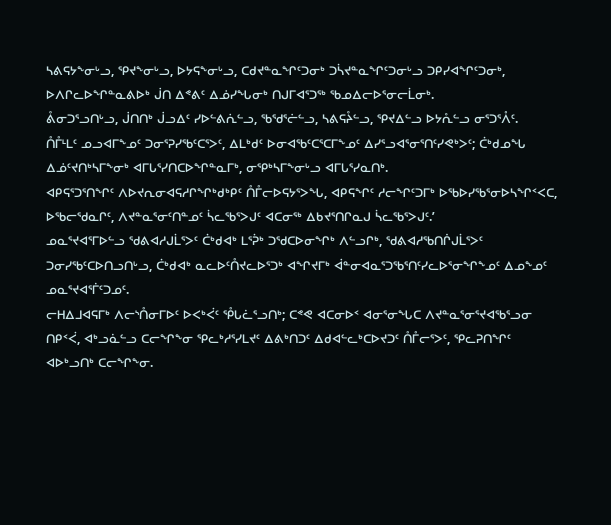ᓴᕕᕋᔭᖕᓂᒡᓗ, ᕿᔪᖕᓂᒡᓗ, ᐅᔭᕋᖕᓂᒡᓗ, ᑕᑯᔪᓐᓇᖏᑦᑐᓂᒃ ᑐᓵᔪᓐᓇᖏᑦᑐᓂᒡᓗ ᑐᑭᓯᐊᖏᑦᑐᓂᒃ, ᐅᐱᒋᓚᐅᖏᓐᓇᕕᐅᒃ ᒎᑎ ᐃᕝᕕᑦ ᐃᓅᓯᖓᓂᒃ ᑎᒍᒥᐊᕐᑐᖅ ᖃᓄᐃᓕᐅᕐᓂᓕᒫᓂᒃ.
ᕔᓂᑐᕐᓗᑎᒡᓗ, ᒎᑎᑎᒃ ᒎᓗᐃᑦ ᓯᐅᓪᕕᕇᓪᓗ, ᖃᖁᕐᓖᓪᓗ, ᓴᕕᕋᔧᓪᓗ, ᕿᔪᐃᓪᓗ ᐅᔭᕅᓪᓗ ᓂᕐᑐᕐᐰᑦ.
ᑍᒤᒻᒪᑦ ᓄᓗᐊᒥᖕᓄᑦ ᑐᓂᕐᕈᓯᖃᑦᑕᕐᐳᑦ, ᐃᒪᒃᑯᑦ ᐅᓂᐊᖃᑦᑕᕐᑕᒥᖕᓄᑦ ᐃᓯᕐᓗᐊᕐᓂᕐᑎᑦᓯᕙᒃᐳᑦ; ᑖᒃᑯᓄᖓ ᐃᓅᑦᔪᑎᒃᓴᒥᖕᓂᒃ ᐊᒥᒐᕐᓯᑎᑕᐅᖏᓐᓇᒥᒃ, ᓂᕿᒃᓴᒥᖕᓂᒡᓗ ᐊᒥᒐᕐᓯᓇᑎᒃ.
ᐊᑭᕋᕐᑐᕐᑎᖏᑦ ᐱᐅᔪᕆᓂᐊᕋᓱᒋᖏᒃᑯᒃᑭᑦ ᑍᒤᓕᐅᕋᔭᕐᐳᖓ, ᐊᑭᕋᖏᑦ ᓱᓕᖏᑦᑐᒥᒃ ᐅᖃᐅᓯᖃᕐᓂᐅᓴᖏᑉᐸᑕ, ᐅᖃᓕᖁᓇᒋᑦ, ᐱᔪᓐᓇᕐᓂᑦᑎᓐᓄᑦ ᓵᓚᖃᕐᐳᒍᑦ ᐊᑕᓂᖅ ᐃᑲᔪᕐᑎᒋᓇᒍ ᓵᓚᖃᕐᐳᒍᑦ.’
ᓄᓇᕐᔪᐊᕐᒥᐅᓪᓗ ᖁᕕᐊᓱᒍᒫᕐᐳᑦ ᑖᒃᑯᐊᒃ ᒪᕐᕉᒃ ᑐᖁᑕᐅᓂᖏᒃ ᐱᓪᓗᒋᒃ, ᖁᕕᐊᓱᖃᑎᒌᒍᒫᕐᐳᑦ ᑐᓂᓯᖃᑦᑕᐅᑎᓗᑎᒡᓗ, ᑖᒃᑯᐊᒃ ᓇᓚᐅᑦᑍᔪᓚᐅᕐᑐᒃ ᐊᖏᔪᒥᒃ ᐋᓐᓂᐊᓇᕐᑐᖃᕐᑎᑦᓯᓚᐅᕐᓂᖏᖕᓄᑦ ᐃᓄᖕᓄᑦ ᓄᓇᕐᔪᐊᕐᒦᑦᑐᓄᑦ.
ᓕᕼᐃᒧᐊᕋᒥᒃ ᐱᓕᔅᑍᓂᒥᐅᑦ ᐅᐸᒃᐹᑦ ᕾᒐᓛᕐᓗᑎᒃ; ᑕᕝᕙ ᐊᑕᓂᐅᑉ ᐊᓂᕐᓂᖓᑕ ᐱᔪᓐᓇᕐᓂᕐᔪᐊᖃᕐᓗᓂ ᑎᑭᑉᐹ, ᐊᒃᓗᓈᓪᓗ ᑕᓕᖏᖕᓂ ᕿᓚᒃᓱᕐᓯᒪᔪᑦ ᐃᕕᒃᑎᑐᑦ ᐃᑯᐊᓪᓚᒃᑕᐅᔪᑐᑦ ᑍᒤᓕᕐᐳᑦ, ᕿᓚᕈᑎᖏᑦ ᐊᐅᒃᓗᑎᒃ ᑕᓕᖏᖕᓂ.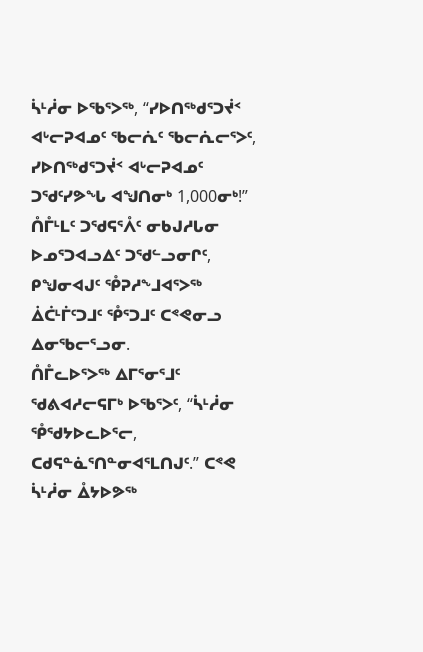ᓵᒻᓲᓂ ᐅᖃᕐᐳᖅ, “ᓯᐅᑎᖅᑯᕐᑐᔫᑉ ᐊᒡᓕᕈᐊᓄᑦ ᖃᓕᕇᑦ ᖃᓕᕇᓕᕐᐳᑦ, ᓯᐅᑎᖅᑯᕐᑐᔫᑉ ᐊᒡᓕᕈᐊᓄᑦ ᑐᖁᑦᓯᕗᖓ ᐊᖑᑎᓂᒃ 1,000ᓂᒃ!”
ᑍᒤᒻᒪᑦ ᑐᖁᕋᕐᐰᑦ ᓂᑲᒍᓱᒐᓂ ᐅᓄᕐᑐᐊᓗᐃᑦ ᑐᖁᓪᓗᓂᒋᑦ, ᑭᖑᓂᐊᒍᑦ ᕾᕈᓱᖕᒧᐊᕐᐳᖅ ᐄᑖᒻᒦᑦᑐᒧᑦ ᕾᕐᑐᒧᑦ ᑕᕝᕙᓂᓗ ᐃᓂᖃᓕᕐᓗᓂ.
ᑍᒤᓚᐅᕐᐳᖅ ᐃᒥᕐᓂᕐᒧᑦ ᖁᕕᐊᓱᓕᕋᒥᒃ ᐅᖃᕐᐳᑦ, “ᓵᒻᓲᓂ ᕾᖁᔭᐅᓚᐅᕐᓕ, ᑕᑯᕋᓐᓈᕐᑎᓐᓂᐊᕐᒪᑎᒍᑦ.” ᑕᕝᕙ ᓵᒻᓲᓂ ᐂᔭᐅᕗᖅ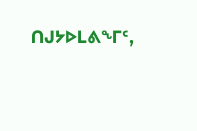ᑎᒍᔭᐅᒪᕕᖕᒥᑦ,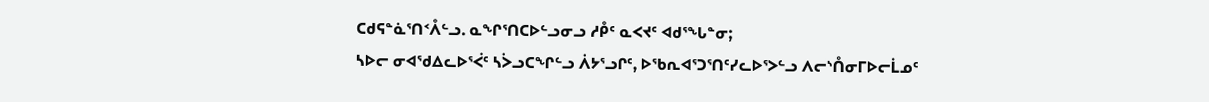ᑕᑯᕋᓐᓈᕐᑎᑉᐰᓪᓗ. ᓇᖏᕐᑎᑕᐅᓪᓗᓂᓗ ᓱᑬᑦ ᓇᐸᔪᑦ ᐊᑯᕐᖓᓐᓂ;
ᓴᐅᓕ ᓂᐊᖁᐃᓚᐅᕐᐹᑦ ᓴᐴᓗᑕᖏᓪᓗ ᐲᔭᕐᓗᒋᑦ, ᐅᖃᕆᐊᕐᑐᕐᑎᑦᓯᓚᐅᕐᐳᓪᓗ ᐱᓕᔅᑍᓂᒥᐅᓕᒫᓄᑦ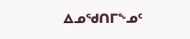ᐃᓄᖁᑎᒥᖕᓄᑦ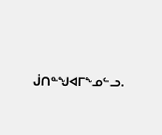ᒎᑎᓐᖑᐊᒥᖕᓄᓪᓗ.